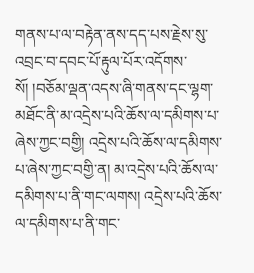གནས་པ་ལ་བརྟེན་ནས་དད་པས་རྗེས་སུ་འབྲང་བ་དབང་པོ་རྟུལ་པོར་འདོགས་སོ། །བཅོམ་ལྡན་འདས་ཞི་གནས་དང་ལྷག་མཐོང་ནི་མ་འདྲེས་པའི་ཆོས་ལ་དམིགས་པ་ཞེས་ཀྱང་བགྱི། འདྲེས་པའི་ཆོས་ལ་དམིགས་པ་ཞེས་ཀྱང་བགྱི་ན། མ་འདྲེས་པའི་ཆོས་ལ་དམིགས་པ་ནི་གང་ལགས། འདྲེས་པའི་ཆོས་ལ་དམིགས་པ་ནི་གང་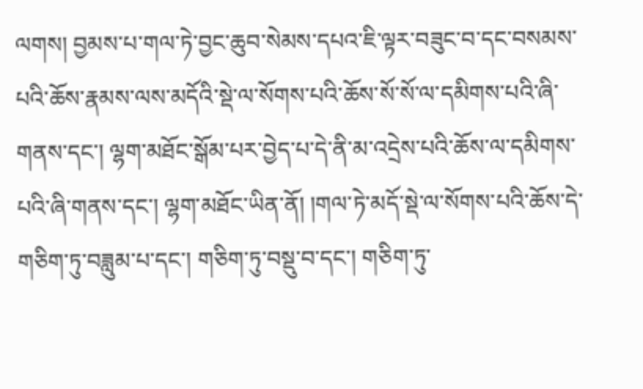ལགས། བྱམས་པ་གལ་ཏེ་བྱང་ཆུབ་སེམས་དཔའ་ཇི་ལྟར་བཟུང་བ་དང་བསམས་པའི་ཆོས་རྣམས་ལས་མདོའི་སྡེ་ལ་སོགས་པའི་ཆོས་སོ་སོ་ལ་དམིགས་པའི་ཞི་གནས་དང་། ལྷག་མཐོང་སྒོམ་པར་བྱེད་པ་དེ་ནི་མ་འདྲེས་པའི་ཆོས་ལ་དམིགས་པའི་ཞི་གནས་དང་། ལྷག་མཐོང་ཡིན་ནོ། །གལ་ཏེ་མདོ་སྡེ་ལ་སོགས་པའི་ཆོས་དེ་གཅིག་ཏུ་བཟླུམ་པ་དང་། གཅིག་ཏུ་བསྡུ་བ་དང་། གཅིག་ཏུ་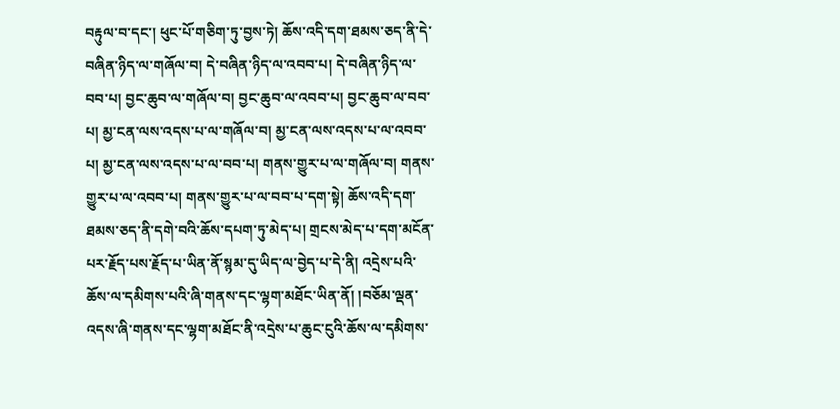བརྟུལ་བ་དང་། ཕུང་པོ་གཅིག་ཏུ་བྱས་ཏེ། ཆོས་འདི་དག་ཐམས་ཅད་ནི་དེ་བཞིན་ཉིད་ལ་གཞོལ་བ། དེ་བཞིན་ཉིད་ལ་འབབ་པ། དེ་བཞིན་ཉིད་ལ་བབ་པ། བྱང་ཆུབ་ལ་གཞོལ་བ། བྱང་ཆུབ་ལ་འབབ་པ། བྱང་ཆུབ་ལ་བབ་པ། མྱ་ངན་ལས་འདས་པ་ལ་གཞོལ་བ། མྱ་ངན་ལས་འདས་པ་ལ་འབབ་པ། མྱ་ངན་ལས་འདས་པ་ལ་བབ་པ། གནས་གྱུར་པ་ལ་གཞོལ་བ། གནས་གྱུར་པ་ལ་འབབ་པ། གནས་གྱུར་པ་ལ་བབ་པ་དག་སྟེ། ཆོས་འདི་དག་ཐམས་ཅད་ནི་དགེ་བའི་ཆོས་དཔག་ཏུ་མེད་པ། གྲངས་མེད་པ་དག་མངོན་པར་རྗོད་པས་རྗོད་པ་ཡིན་ནོ་སྙམ་དུ་ཡིད་ལ་བྱེད་པ་དེ་ནི། འདྲེས་པའི་ཆོས་ལ་དམིགས་པའི་ཞི་གནས་དང་ལྷག་མཐོང་ཡིན་ནོ། །བཅོམ་ལྡན་འདས་ཞི་གནས་དང་ལྷག་མཐོང་ནི་འདྲེས་པ་ཆུང་ངུའི་ཆོས་ལ་དམིགས་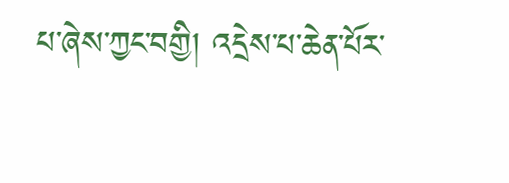པ་ཞེས་ཀྱང་བགྱི། འདྲེས་པ་ཆེན་པོར་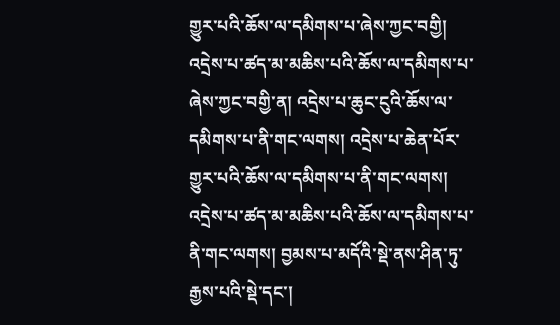གྱུར་པའི་ཆོས་ལ་དམིགས་པ་ཞེས་ཀྱང་བགྱི། འདྲེས་པ་ཚད་མ་མཆིས་པའི་ཆོས་ལ་དམིགས་པ་ཞེས་ཀྱང་བགྱི་ན། འདྲེས་པ་ཆུང་ངུའི་ཆོས་ལ་དམིགས་པ་ནི་གང་ལགས། འདྲེས་པ་ཆེན་པོར་གྱུར་པའི་ཆོས་ལ་དམིགས་པ་ནི་གང་ལགས། འདྲེས་པ་ཚད་མ་མཆིས་པའི་ཆོས་ལ་དམིགས་པ་ནི་གང་ལགས། བྱམས་པ་མདོའི་སྡེ་ནས་ཤིན་ཏུ་རྒྱས་པའི་སྡེ་དང་།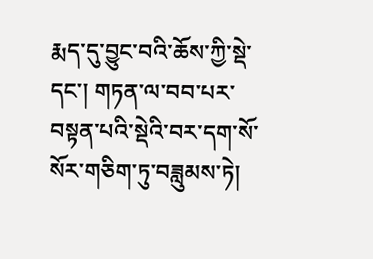རྨད་དུ་བྱུང་བའི་ཆོས་ཀྱི་སྡེ་དང་། གཏན་ལ་བབ་པར་བསྟན་པའི་སྡེའི་བར་དག་སོ་སོར་གཅིག་ཏུ་བཟླུམས་ཏེ།